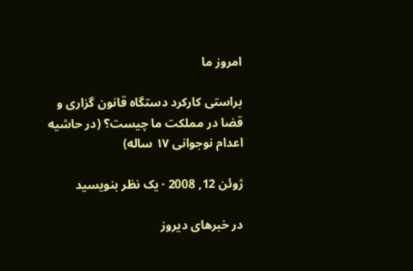امروز ما

براستی کارکرد دستگاه قانون گزاری و قضا در مملکت ما چیست؟ (در حاشیه اعدام نوجوانی ۱۷ ساله)

ژوئن 12, 2008 · یک نظر بنویسید

در خبرهای دیروز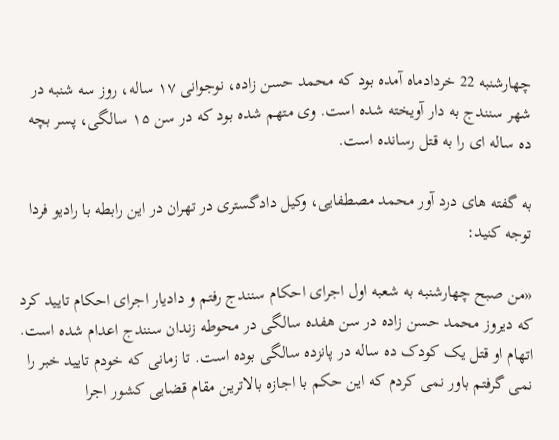چهارشنبه 22 خردادماه آمده بود که محمد حسن زاده، نوجوانی ۱۷ ساله، روز سه شنبه در شهر سنندج به دار آويخته شده است. وی متهم شده بود که در سن ۱۵ سالگی، پسر بچه ده ساله ای را به قتل رسانده است.

به گفته های درد آور محمد مصطفايی، وکيل دادگستری در تهران در این رابطه با راديو فردا توجه کنید:

«من صبح چهارشنبه به شعبه اول اجرای احکام سنندج رفتم و داديار اجرای احکام تاييد کرد که ديروز محمد حسن زاده در سن هفده سالگی در محوطه زندان سنندج اعدام شده است. اتهام او قتل يک کودک ده ساله در پانزده سالگی بوده است. تا زمانی که خودم تاييد خبر را نمی گرفتم باور نمی کردم که اين حکم با اجازه بالاترين مقام قضايی کشور اجرا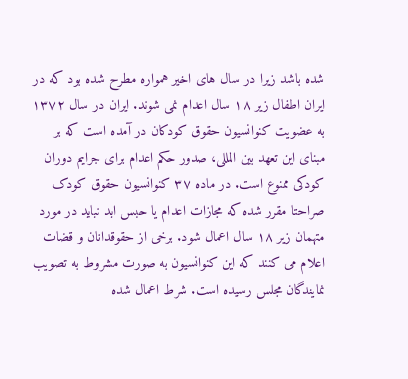شده باشد زيرا در سال های اخير همواره مطرح شده بود که در ايران اطفال زير ۱۸ سال اعدام نمی شوند. ايران در سال ۱۳۷۲ به عضويت کنوانسيون حقوق کودکان در آمده است که بر مبنای اين تعهد بين المللی، صدور حکم اعدام برای جرايم دوران کودکی ممنوع است. در ماده ۳۷ کنوانسيون حقوق کودک صراحتا مقرر شده که مجازات اعدام يا حبس ابد نبايد در مورد متهمان زير ۱۸ سال اعمال شود. برخی از حقوقدانان و قضات اعلام می کنند که اين کنوانسيون به صورت مشروط به تصويب نمايندگان مجلس رسيده است. شرط اعمال شده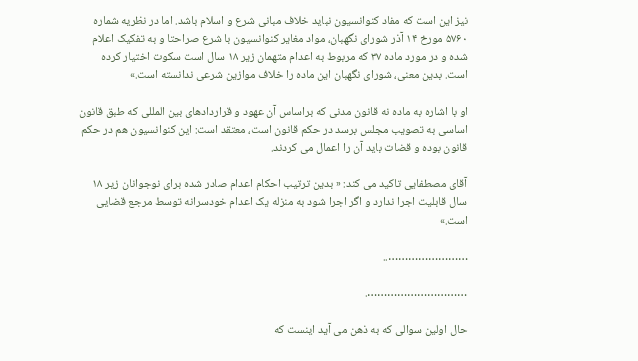نيز اين است که مفاد کنوانسيون نبايد خلاف مبانی شرع و اسلام باشد. اما در نظريه شماره ۵۷۶۰ مورخ ۱۴ آذر شورای نگهبان، مواد مغاير کنوانسيون با شرع صراحتا و به تفکيک اعلام شده و در مورد ماده ۳۷ که مربوط به اعدام متهمان زير ۱۸ سال است سکوت اختيار کرده است. بدين معنی، شورای نگهبان اين ماده را خلاف موازين شرعی ندانسته است.»

او با اشاره به ماده نه قانون مدنی که براساس آن عهود و قراردادهای بين المللی که طبق قانون اساسی به تصويب مجلس برسد در حکم قانون است، معتقد است: اين کنوانسيون هم در حکم قانون بوده و قضات بايد آن را اعمال می کردند.

آقای مصطفايی تاکيد می کند: « بدين ترتيب احکام اعدام صادر شده برای نوجوانان زير ۱۸ سال قابليت اجرا ندارد و اگر اجرا شود به منزله يک اعدام خودسرانه توسط مرجع قضايی است.»

……………………..

………………………….

حال اولین سوالی که به ذهن می آید اینست که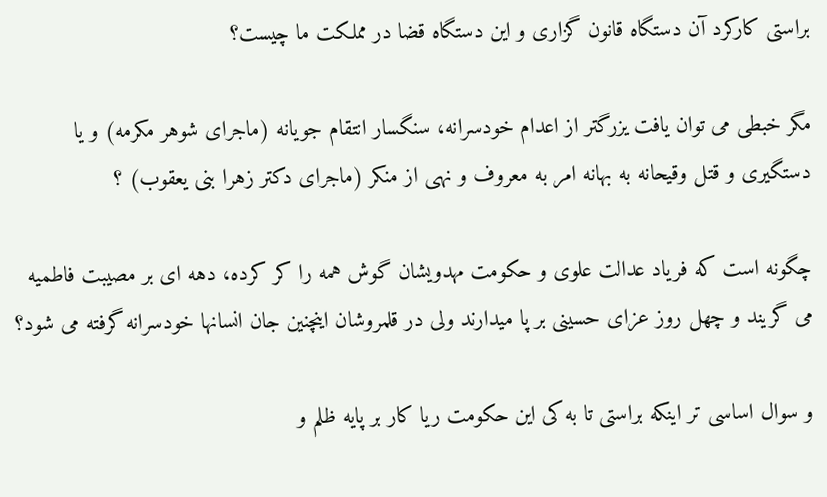براستی کارکرد آن دستگاه قانون گزاری و این دستگاه قضا در مملکت ما چیست؟

مگر خبطی می توان یافت یزرگتر از اعدام خودسرانه، سنگسار انتقام جویانه (ماجرای شوهر مکرمه) و یا دستگیری و قتل وقیحانه به بهانه امر به معروف و نهی از منکر (ماجرای دکتر زهرا بنی یعقوب) ؟

چگونه است که فریاد عدالت علوی و حکومت مهدویشان گوش همه را کر کرده، دهه ای بر مصیبت فاطمیه می گریند و چهل روز عزای حسینی بر پا میدارند ولی در قلمروشان اینچنین جان انسانها خودسرانه گرفته می شود؟

و سوال اساسی تر اینکه براستی تا به کی این حکومت ریا کار بر پایه ظلم و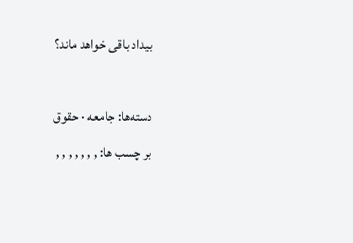بیداد باقی خواهد ماند؟

دسته‌ها: جامعه · حقوق
بر چسب ها: , , , , , , ,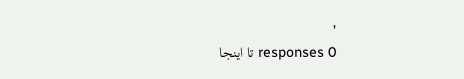,

0 responses تا اینجا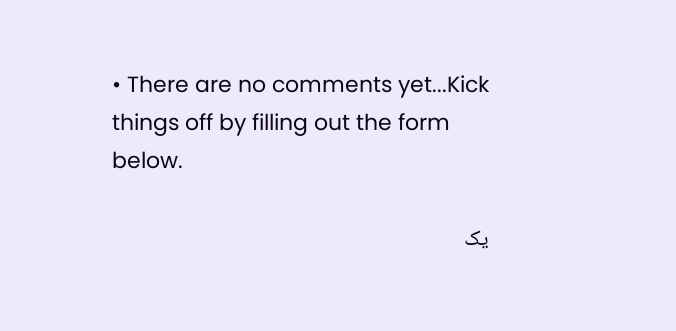• There are no comments yet...Kick things off by filling out the form below.

یک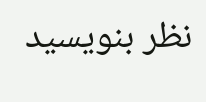نظر بنویسید